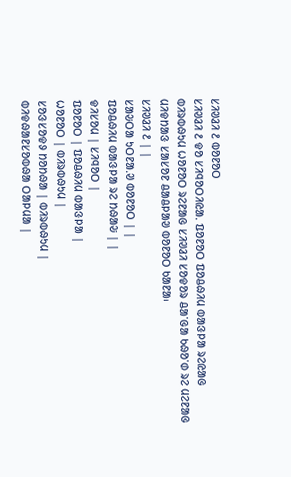ᱥᱤᱣᱲᱤ ᱒ ᱵᱚᱱᱚᱛ
ᱥᱤᱣᱲᱤ ᱒ ᱫᱚ ᱥᱤᱧᱚᱛᱤᱭᱟᱹ ᱯᱚᱱᱚᱛ ᱯᱚᱪᱷᱤᱢ ᱵᱟᱝᱞᱟ ᱨᱮᱭᱟᱜ ᱵᱤᱨᱵᱷᱩᱢ ᱦᱚᱱᱚᱛ ᱨᱮᱱᱟᱜ ᱥᱤᱣᱲᱤ ᱥᱚᱫᱚᱨ ᱪᱟᱸᱜᱟ ᱠᱷᱚᱸᱰ ᱨᱮ ᱢᱮᱱᱟᱜ ᱢᱤᱫᱴᱟᱝ ᱥᱟᱥᱚᱱ ᱪᱟᱪᱞᱟᱣ ᱵᱚᱱᱚᱛ ᱠᱟᱱᱟ᱾
ᱥᱤᱣᱲᱤ ᱒ | |
ᱥᱟᱶᱛᱟ ᱩᱛᱱᱟᱹᱣ ᱵᱚᱱᱚᱛ | |
ᱯᱚᱪᱷᱤᱢ ᱵᱟᱝᱞᱟ ᱨᱮ ᱴᱷᱟᱶ | |
ᱫᱤᱥᱚᱢ | ᱥᱤᱧᱚᱛ |
ᱯᱚᱱᱚᱛ | ᱯᱚᱪᱷᱤᱢ ᱵᱟᱝᱞᱟ |
ᱦᱚᱱᱚᱛ | ᱵᱤᱨᱵᱷᱩᱢ |
ᱥᱚᱝᱥᱚᱫᱽ ᱴᱚᱴᱷᱟ | ᱵᱤᱨᱵᱷᱩᱢ |
ᱵᱤᱫᱷᱟᱱᱥᱚᱵᱷᱟ ᱛᱟᱞᱢᱟ |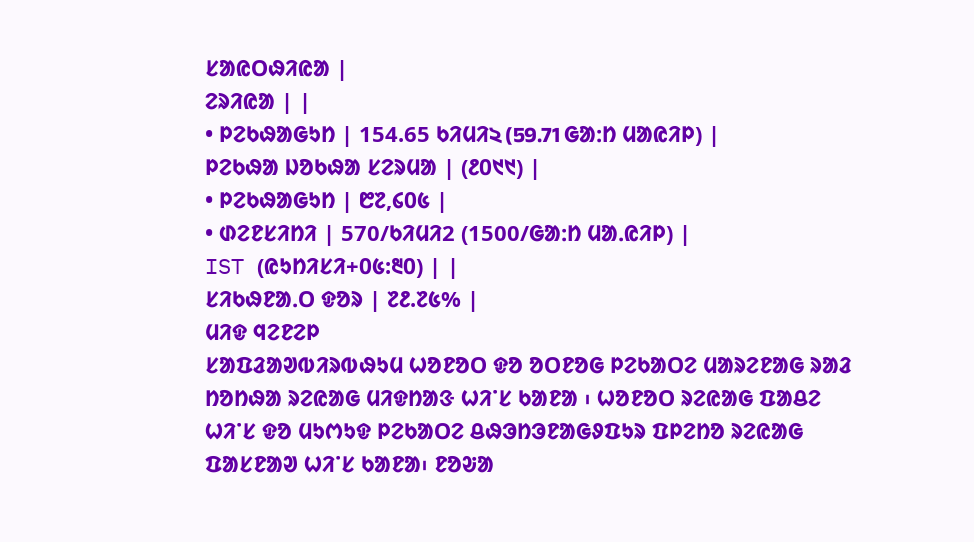ᱥᱟᱭᱛᱷᱤᱭᱟ |
ᱮᱨᱤᱭᱟ | |
• ᱞᱮᱠᱷᱟᱜᱩᱴ | 154.65 ᱠᱤᱢᱤ২ (59.71 ᱜᱟᱺᱴ ᱢᱟᱭᱤᱞ) |
ᱞᱮᱠᱷᱟ ᱡᱚᱠᱷᱟ ᱥᱮᱨᱢᱟ | (᱒᱐᱑᱑) |
• ᱞᱮᱠᱷᱟᱜᱩᱴ | ᱘᱗,᱔᱐᱕ |
• ᱰᱮᱱᱥᱤᱴᱤ | 570/ᱠᱤᱢᱤ2 (1500/ᱜᱟᱺᱴ ᱢᱟᱹᱭᱤᱞ) |
IST (ᱭᱩᱴᱤᱥᱤ+᱐᱕:᱓᱐) | |
ᱥᱤᱠᱷᱱᱟᱹᱛ ᱫᱚᱨ | ᱗᱒.᱗᱕% |
ᱢᱤᱫ ᱧᱮᱱᱮᱞ
ᱥᱟᱯᱲᱟᱣᱵᱤᱨᱵᱷᱩᱢ ᱦᱚᱱᱚᱛ ᱫᱚ ᱚᱛᱱᱚᱜ ᱞᱮᱠᱟᱛᱮ ᱢᱟᱨᱮᱱᱟᱜ ᱨᱟᱲ ᱴᱚᱴᱷᱟ ᱨᱮᱭᱟᱜ ᱢᱤᱫᱴᱟᱝ ᱦᱤᱸᱥ ᱠᱟᱱᱟ ᱾ ᱦᱚᱱᱚᱛ ᱨᱮᱭᱟᱜ ᱯᱟᱪᱮ ᱦᱤᱸᱥ ᱫᱚ ᱢᱩᱬᱩᱫ ᱞᱮᱠᱟᱛᱮ ᱪᱷᱳᱴᱳᱱᱟᱜᱽᱯᱩᱨ ᱯᱞᱮᱴᱚ ᱨᱮᱭᱟᱜ ᱯᱟᱥᱱᱟᱣ ᱦᱤᱸᱥ ᱠᱟᱱᱟ᱾ ᱱᱚᱶᱟ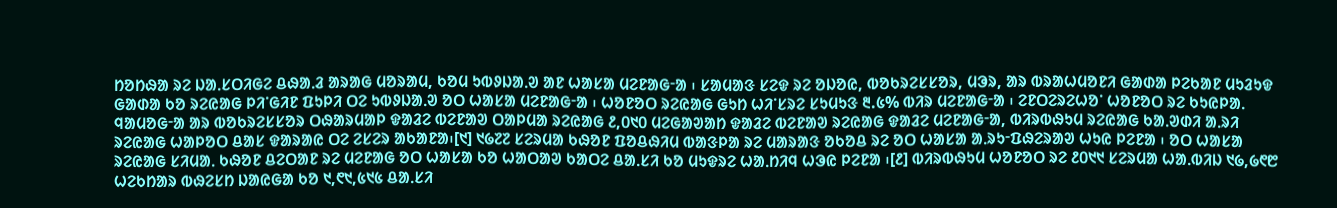ᱴᱚᱴᱷᱟ ᱨᱮ ᱡᱟᱹᱥᱛᱤᱜᱮ ᱪᱷᱟᱹᱲ ᱟᱨᱟᱜ ᱢᱚᱨᱟᱢ, ᱠᱚᱢ ᱩᱵᱽᱡᱟᱹᱣ ᱟᱱ ᱦᱟᱥᱟ ᱢᱮᱱᱟᱜᱼᱟ ᱾ ᱥᱟᱢᱟᱝ ᱥᱮᱫ ᱨᱮ ᱚᱡᱚᱭ, ᱵᱚᱠᱨᱮᱥᱥᱚᱨ, ᱢᱳᱨ, ᱟᱨ ᱵᱨᱟᱦᱢᱚᱱᱤ ᱜᱟᱰᱟ ᱞᱮᱠᱟᱱ ᱢᱩᱲᱩᱫ ᱜᱟᱰᱟ ᱠᱚ ᱨᱮᱭᱟᱜ ᱞᱤᱸᱜᱤᱱ ᱯᱩᱞᱤ ᱛᱮ ᱩᱵᱽᱡᱟᱹᱣ ᱚᱛ ᱦᱟᱥᱟ ᱢᱮᱱᱟᱜᱼᱟ ᱾ ᱦᱚᱱᱚᱛ ᱨᱮᱭᱟᱜ ᱜᱩᱴ ᱦᱤᱸᱥᱨᱮ ᱥᱩᱢᱩᱝ ᱓.᱕% ᱵᱤᱨ ᱢᱮᱱᱟᱜᱼᱟ ᱾ ᱮᱱᱛᱮᱨᱮᱦᱚᱸ ᱦᱚᱱᱚᱛ ᱨᱮ ᱠᱩᱭᱞᱟᱹ ᱧᱟᱢᱚᱜᱼᱟ ᱟᱨ ᱵᱚᱠᱨᱮᱥᱥᱚᱨ ᱛᱷᱟᱨᱢᱟᱞ ᱫᱟᱲᱮ ᱵᱮᱱᱟᱣ ᱛᱟᱞᱢᱟ ᱨᱮᱭᱟᱜ ᱒,᱐᱑᱐ ᱢᱮᱜᱟᱣᱟᱴ ᱫᱟᱲᱮ ᱵᱮᱱᱟᱣ ᱨᱮᱭᱟᱜ ᱫᱟᱲᱮ ᱢᱮᱱᱟᱜᱼᱟ, ᱵᱤᱨᱵᱷᱩᱢ ᱨᱮᱭᱟᱜ ᱠᱟᱹᱣᱰᱤ ᱟᱹᱨᱤ ᱨᱮᱭᱟᱜ ᱦᱟᱞᱚᱛ ᱪᱟᱥ ᱫᱟᱨᱟᱭ ᱛᱮ ᱮᱥᱮᱨ ᱟᱠᱟᱱᱟ᱾[᱑] ᱑᱙᱗᱗ ᱥᱮᱨᱢᱟ ᱠᱷᱚᱱ ᱯᱚᱪᱷᱤᱢ ᱵᱟᱝᱞᱟ ᱨᱮ ᱢᱟᱨᱟᱝ ᱚᱠᱚᱪ ᱨᱮ ᱚᱛ ᱦᱟᱥᱟ ᱟᱹᱨᱩᱼᱯᱷᱮᱨᱟᱣ ᱦᱩᱭ ᱞᱮᱱᱟ ᱾ ᱚᱛ ᱦᱟᱥᱟ ᱨᱮᱭᱟᱜ ᱥᱤᱢᱟᱹ ᱠᱷᱚᱱ ᱪᱮᱛᱟᱱ ᱨᱮ ᱢᱮᱱᱟᱜ ᱚᱛ ᱦᱟᱥᱟ ᱠᱚ ᱦᱟᱛᱟᱣ ᱠᱟᱛᱮ ᱪᱟᱹᱥᱤ ᱠᱚ ᱢᱩᱫᱨᱮ ᱦᱟᱹᱴᱤᱧ ᱦᱳᱭ ᱞᱮᱱᱟ ᱾[᱒] ᱵᱤᱨᱵᱷᱩᱢ ᱦᱚᱱᱚᱛ ᱨᱮ ᱒᱐᱑᱑ ᱥᱮᱨᱢᱟ ᱦᱟᱹᱵᱤᱡ ᱑᱙,᱙᱖᱘ ᱦᱮᱠᱴᱟᱨ ᱵᱷᱮᱥᱴ ᱡᱟᱭᱜᱟ ᱠᱚ ᱑,᱖᱑,᱕᱑᱕ ᱪᱟᱹᱥᱤ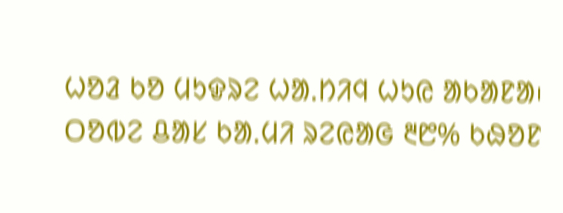ᱦᱚᱲ ᱠᱚ ᱢᱩᱫᱨᱮ ᱦᱟᱹᱴᱤᱧ ᱦᱩᱭ ᱟᱠᱟᱱᱟ᱾ ᱛᱚᱵᱮ ᱪᱟᱥ ᱠᱟᱹᱢᱤ ᱨᱮᱭᱟᱜ ᱓᱘% ᱠᱷᱚᱱ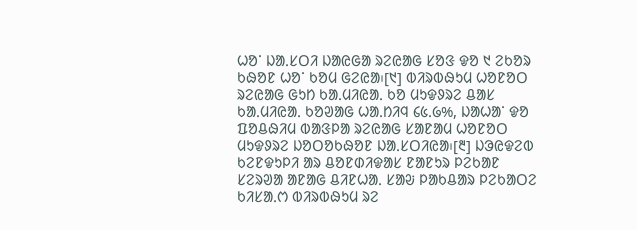ᱦᱚᱸ ᱡᱟᱹᱥᱛᱤ ᱡᱟᱭᱜᱟ ᱨᱮᱭᱟᱜ ᱥᱚᱝ ᱫᱚ ᱑ ᱮᱠᱚᱨ ᱠᱷᱚᱱ ᱦᱚᱸ ᱠᱚᱢ ᱜᱮᱭᱟ᱾[᱑] ᱵᱤᱨᱵᱷᱩᱢ ᱦᱚᱱᱚᱛ ᱨᱮᱭᱟᱜ ᱜᱩᱴ ᱠᱟᱹᱢᱤᱭᱟᱹ ᱠᱚ ᱢᱩᱫᱽᱨᱮ ᱪᱟᱥ ᱠᱟᱹᱢᱤᱭᱟᱹ ᱠᱚᱣᱟᱜ ᱦᱟᱹᱴᱤᱧ ᱔᱕ᱹ᱙%, ᱡᱟᱦᱟᱸ ᱫᱚ ᱯᱚᱪᱷᱤᱢ ᱵᱟᱝᱞᱟ ᱨᱮᱭᱟᱜ ᱥᱟᱱᱟᱢ ᱦᱚᱱᱚᱛ ᱢᱩᱫᱽᱨᱮ ᱡᱚᱛᱚᱠᱷᱚᱱ ᱡᱟᱹᱥᱛᱤᱭᱟ᱾[᱓] ᱡᱳᱭᱫᱮᱵ ᱠᱮᱱᱫᱩᱞᱤ ᱟᱨ ᱪᱚᱱᱰᱤᱫᱟᱥ ᱱᱟᱱᱩᱨ ᱞᱮᱠᱟᱱ ᱥᱮᱨᱣᱟ ᱟᱱᱟᱜ ᱪᱤᱱᱦᱟᱹ ᱥᱟᱶ ᱞᱟᱠᱪᱟᱨ ᱞᱮᱠᱟᱛᱮ ᱠᱤᱥᱟᱹᱬ ᱵᱤᱨᱵᱷᱩᱢ ᱨᱮ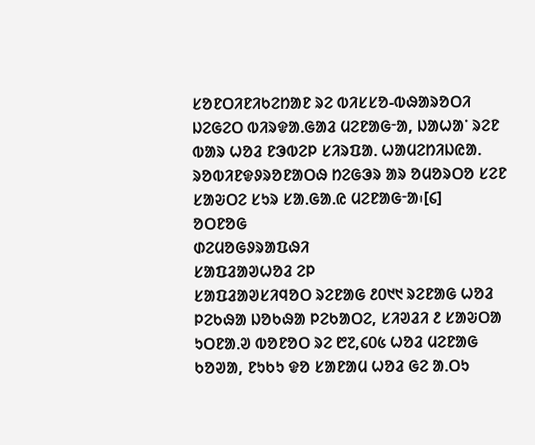ᱥᱚᱱᱛᱤᱱᱤᱠᱮᱴᱟᱱ ᱨᱮ ᱵᱤᱥᱥᱚ-ᱵᱷᱟᱨᱚᱛᱤ ᱡᱮᱜᱮᱛ ᱵᱤᱨᱫᱟᱹᱜᱟᱲ ᱢᱮᱱᱟᱜᱼᱟ, ᱡᱟᱦᱟᱸ ᱨᱮᱱ ᱵᱟᱨ ᱦᱚᱲ ᱱᱳᱵᱮᱞ ᱥᱤᱨᱯᱟᱹ ᱦᱟᱢᱮᱴᱤᱡᱭᱟᱹ ᱨᱚᱵᱤᱱᱫᱽᱨᱚᱱᱟᱛᱷ ᱴᱮᱜᱳᱨ ᱟᱨ ᱚᱢᱚᱨᱛᱚ ᱥᱮᱱ ᱥᱟᱶᱛᱮ ᱥᱩᱨ ᱥᱟᱹᱜᱟᱹᱭ ᱢᱮᱱᱟᱜᱼᱟ᱾[᱔]
ᱚᱛᱱᱚᱜ
ᱰᱮᱢᱚᱜᱽᱨᱟᱯᱷᱤ
ᱥᱟᱯᱲᱟᱣᱦᱚᱲ ᱮᱞ
ᱥᱟᱯᱲᱟᱣᱥᱤᱧᱚᱛ ᱨᱮᱱᱟᱜ ᱒᱐᱑᱑ ᱨᱮᱱᱟᱜ ᱦᱚᱲ ᱞᱮᱠᱷᱟ ᱡᱚᱠᱷᱟ ᱞᱮᱠᱟᱛᱮ, ᱥᱤᱣᱲᱤ ᱒ ᱥᱟᱶᱛᱟ ᱩᱛᱱᱟᱹᱣ ᱵᱚᱱᱚᱛ ᱨᱮ ᱘᱗,᱔᱐᱕ ᱦᱚᱲ ᱢᱮᱱᱟᱜ ᱠᱚᱣᱟ, ᱱᱩᱠᱩ ᱫᱚ ᱥᱟᱱᱟᱢ ᱦᱚᱲ ᱜᱮ ᱟᱹᱛᱩ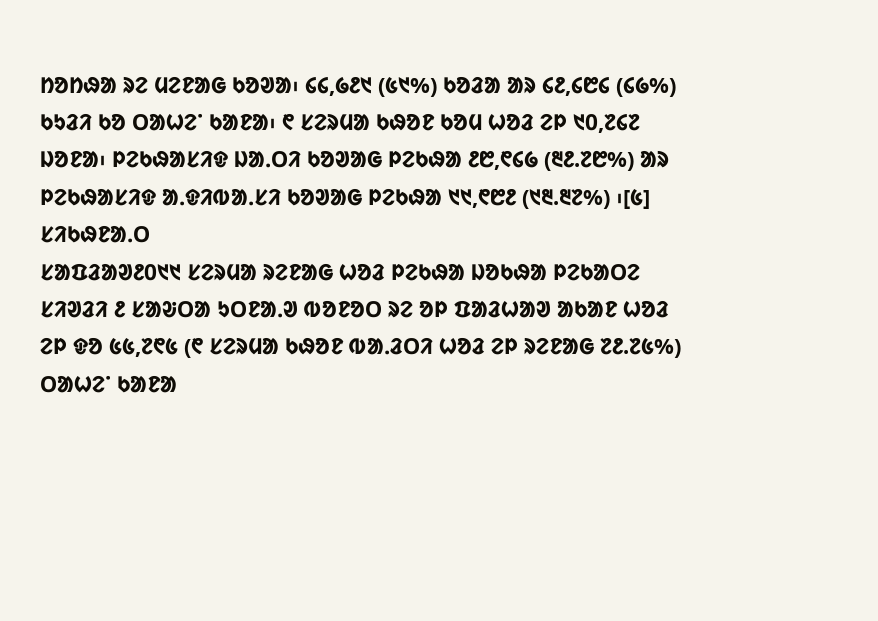ᱴᱚᱴᱷᱟ ᱨᱮ ᱢᱮᱱᱟᱜ ᱠᱚᱣᱟ᱾ ᱔᱔,᱙᱒᱑ (᱕᱑%) ᱠᱚᱲᱟ ᱟᱨ ᱔᱒,᱔᱘᱔ (᱔᱙%) ᱠᱩᱲᱤ ᱠᱚ ᱛᱟᱦᱮᱸ ᱠᱟᱱᱟ᱾ ᱖ ᱥᱮᱨᱢᱟ ᱠᱷᱚᱱ ᱠᱚᱢ ᱦᱚᱲ ᱮᱞ ᱑᱐,᱗᱔᱗ ᱡᱚᱱᱟ᱾ ᱞᱮᱠᱷᱟᱥᱤᱫ ᱡᱟᱹᱛᱤ ᱠᱚᱣᱟᱜ ᱞᱮᱠᱷᱟ ᱒᱘,᱖᱔᱙ (᱓᱒.᱗᱘%) ᱟᱨ ᱞᱮᱠᱷᱟᱥᱤᱫ ᱟᱹᱫᱤᱵᱟᱹᱥᱤ ᱠᱚᱣᱟᱜ ᱞᱮᱠᱷᱟ ᱑᱑,᱖᱘᱒ (᱑᱓.᱓᱗%) ᱾[᱕]
ᱥᱤᱠᱷᱱᱟᱹᱛ
ᱥᱟᱯᱲᱟᱣ᱒᱐᱑᱑ ᱥᱮᱨᱢᱟ ᱨᱮᱱᱟᱜ ᱦᱚᱲ ᱞᱮᱠᱷᱟ ᱡᱚᱠᱷᱟ ᱞᱮᱠᱟᱛᱮ ᱥᱤᱣᱲᱤ ᱒ ᱥᱟᱶᱛᱟ ᱩᱛᱱᱟᱹᱣ ᱵᱚᱱᱚᱛ ᱨᱮ ᱚᱞ ᱯᱟᱲᱦᱟᱣ ᱟᱠᱟᱱ ᱦᱚᱲ ᱮᱞ ᱫᱚ ᱕᱕,᱗᱖᱕ (᱖ ᱥᱮᱨᱢᱟ ᱠᱷᱚᱱ ᱵᱟᱹᱲᱛᱤ ᱦᱚᱲ ᱮᱞ ᱨᱮᱱᱟᱜ ᱗᱒.᱗᱕%) ᱛᱟᱦᱮᱸ ᱠᱟᱱᱟ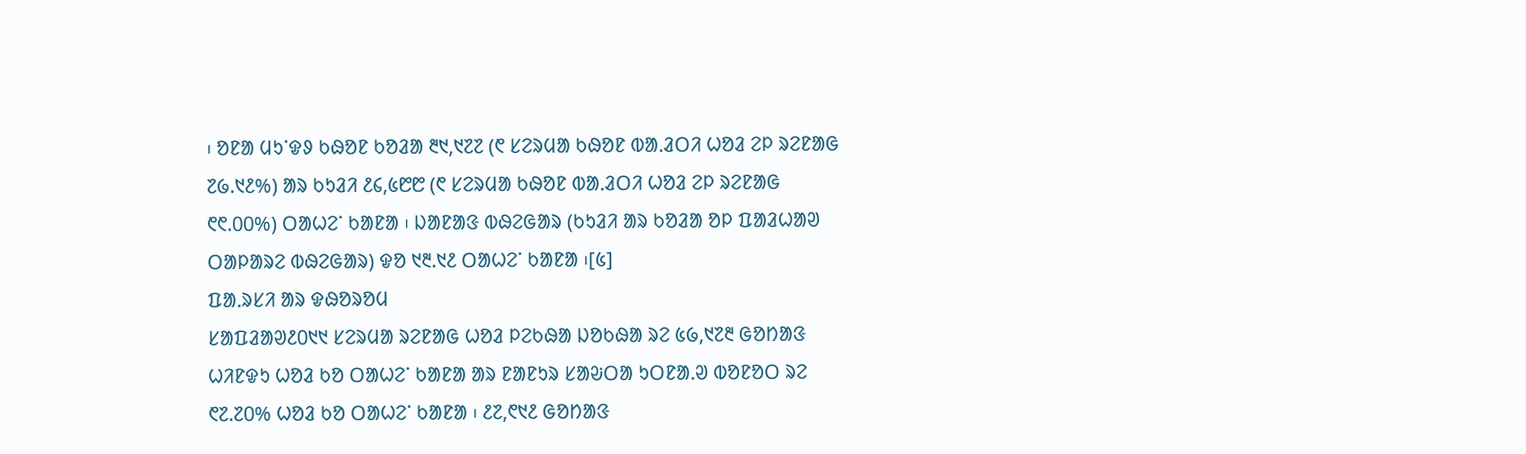᱾ ᱚᱱᱟ ᱢᱩᱸᱫᱽ ᱠᱷᱚᱱ ᱠᱚᱲᱟ ᱓᱑,᱑᱗᱗ (᱖ ᱥᱮᱨᱢᱟ ᱠᱷᱚᱱ ᱵᱟᱹᱲᱛᱤ ᱦᱚᱲ ᱮᱞ ᱨᱮᱱᱟᱜ ᱗᱙.᱑᱒%) ᱟᱨ ᱠᱩᱲᱤ ᱒᱔,᱕᱘᱘ (᱖ ᱥᱮᱨᱢᱟ ᱠᱷᱚᱱ ᱵᱟᱹᱲᱛᱤ ᱦᱚᱲ ᱮᱞ ᱨᱮᱱᱟᱜ ᱖᱖.᱐᱐%) ᱛᱟᱦᱮᱸ ᱠᱟᱱᱟ ᱾ ᱡᱟᱱᱟᱝ ᱵᱷᱮᱜᱟᱨ (ᱠᱩᱲᱤ ᱟᱨ ᱠᱚᱲᱟ ᱚᱞ ᱯᱟᱲᱦᱟᱣ ᱛᱟᱞᱟᱨᱮ ᱵᱷᱮᱜᱟᱨ) ᱫᱚ ᱑᱓.᱑᱒ ᱛᱟᱦᱮᱸ ᱠᱟᱱᱟ ᱾[᱕]
ᱯᱟᱹᱨᱥᱤ ᱟᱨ ᱫᱷᱚᱨᱚᱢ
ᱥᱟᱯᱲᱟᱣ᱒᱐᱑᱑ ᱥᱮᱨᱢᱟ ᱨᱮᱱᱟᱜ ᱦᱚᱲ ᱞᱮᱠᱷᱟ ᱡᱚᱠᱷᱟ ᱨᱮ ᱕᱙,᱑᱗᱓ ᱜᱚᱴᱟᱝ ᱦᱤᱱᱫᱩ ᱦᱚᱲ ᱠᱚ ᱛᱟᱦᱮᱸ ᱠᱟᱱᱟ ᱟᱨ ᱱᱟᱱᱩᱨ ᱥᱟᱶᱛᱟ ᱩᱛᱱᱟᱹᱣ ᱵᱚᱱᱚᱛ ᱨᱮ ᱖᱗.᱗᱐% ᱦᱚᱲ ᱠᱚ ᱛᱟᱦᱮᱸ ᱠᱟᱱᱟ ᱾ ᱒᱗,᱖᱑᱒ ᱜᱚᱴᱟᱝ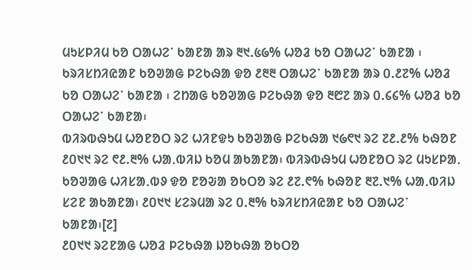ᱢᱩᱥᱞᱤᱢ ᱠᱚ ᱛᱟᱦᱮᱸ ᱠᱟᱱᱟ ᱟᱨ ᱓᱑.᱕᱙% ᱦᱚᱲ ᱠᱚ ᱛᱟᱦᱮᱸ ᱠᱟᱱᱟ ᱾ ᱠᱨᱤᱥᱴᱤᱭᱟᱱ ᱠᱚᱣᱟᱜ ᱞᱮᱠᱷᱟ ᱫᱚ ᱒᱓᱓ ᱛᱟᱦᱮᱸ ᱠᱟᱱᱟ ᱟᱨ ᱐.᱒᱗% ᱦᱚᱲ ᱠᱚ ᱛᱟᱦᱮᱸ ᱠᱟᱱᱟ ᱾ ᱮᱴᱟᱜ ᱠᱚᱣᱟᱜ ᱞᱮᱠᱷᱟ ᱫᱚ ᱓᱘᱗ ᱟᱨ ᱐.᱔᱔% ᱦᱚᱲ ᱠᱚ ᱛᱟᱦᱮᱸ ᱠᱟᱱᱟ᱾
ᱵᱤᱨᱵᱷᱩᱢ ᱦᱚᱱᱚᱛ ᱨᱮ ᱦᱤᱱᱫᱩ ᱠᱚᱣᱟᱜ ᱞᱮᱠᱷᱟ ᱑᱙᱖᱑ ᱨᱮ ᱗᱒.᱒% ᱠᱷᱚᱱ ᱒᱐᱑᱑ ᱨᱮ ᱖᱒.᱓% ᱦᱟᱹᱵᱤᱡ ᱠᱚᱢ ᱟᱠᱟᱱᱟ᱾ ᱵᱤᱨᱵᱷᱩᱢ ᱦᱚᱱᱚᱛ ᱨᱮ ᱢᱩᱥᱞᱟᱹ ᱠᱚᱣᱟᱜ ᱦᱤᱥᱟᱹᱵᱽ ᱫᱚ ᱱᱚᱶᱟ ᱚᱠᱛᱚ ᱨᱮ ᱒᱗.᱖% ᱠᱷᱚᱱ ᱓᱗.᱑% ᱦᱟᱹᱵᱤᱡ ᱥᱮᱱ ᱟᱠᱟᱱᱟ᱾ ᱒᱐᱑᱑ ᱥᱮᱨᱢᱟ ᱨᱮ ᱐.᱓% ᱠᱨᱤᱥᱴᱤᱭᱟᱱ ᱠᱚ ᱛᱟᱦᱮᱸ ᱠᱟᱱᱟ᱾[᱗]
᱒᱐᱑᱑ ᱨᱮᱱᱟᱜ ᱦᱚᱲ ᱞᱮᱠᱷᱟ ᱡᱚᱠᱷᱟ ᱚᱠᱛᱚ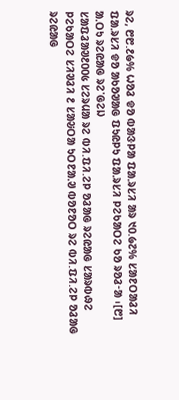ᱨᱮ, ᱘᱘.᱒᱙% ᱦᱚᱲ ᱫᱚ ᱵᱟᱝᱞᱟ ᱯᱟᱹᱨᱥᱤ ᱟᱨ ᱑᱐.᱙᱗% ᱥᱟᱱᱛᱟᱲᱤ ᱯᱟᱹᱨᱥᱤ ᱫᱚ ᱟᱠᱚᱣᱟᱜ ᱯᱩᱭᱞᱩ ᱯᱟᱹᱨᱥᱤ ᱞᱮᱠᱟᱛᱮ ᱠᱚ ᱨᱚᱲᱼᱟ ᱾[᱘]
ᱟᱹᱛᱩ ᱨᱮᱭᱟᱜ ᱨᱮᱸᱜᱮᱡ
ᱥᱟᱯᱲᱟᱣ᱒᱐᱐᱕ ᱥᱮᱨᱢᱟ ᱨᱮ ᱵᱤ.ᱯᱤ.ᱮᱞ ᱚᱲᱟᱜ ᱨᱮᱭᱟᱜ ᱥᱟᱨᱵᱷᱮ ᱞᱮᱠᱟᱛᱮ ᱥᱤᱣᱲᱤ ᱒ ᱥᱟᱶᱛᱟ ᱩᱛᱱᱟᱹᱣ ᱵᱚᱱᱚᱛ ᱨᱮ ᱵᱤ.ᱯᱤ.ᱮᱞ ᱚᱲᱟᱜ ᱨᱮᱭᱟᱜ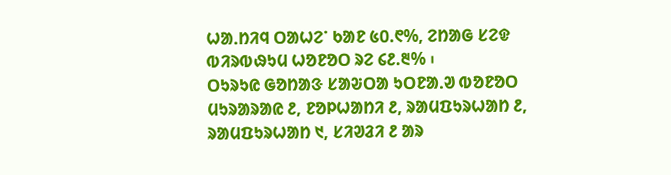ᱦᱟᱹᱴᱤᱧ ᱛᱟᱦᱮᱸ ᱠᱟᱱ ᱕᱐.᱖%, ᱮᱴᱟᱜ ᱥᱮᱫ ᱵᱤᱨᱵᱷᱩᱢ ᱦᱚᱱᱚᱛ ᱨᱮ ᱔᱒.᱓% ᱾
ᱛᱩᱨᱩᱭ ᱜᱚᱴᱟᱝ ᱥᱟᱶᱛᱟ ᱩᱛᱱᱟᱹᱣ ᱵᱚᱱᱚᱛ ᱢᱩᱨᱟᱨᱟᱭ ᱒, ᱱᱚᱞᱦᱟᱴᱤ ᱒, ᱨᱟᱢᱯᱩᱨᱦᱟᱴ ᱒, ᱨᱟᱢᱯᱩᱨᱦᱟᱴ ᱑, ᱥᱤᱣᱲᱤ ᱒ ᱟᱨ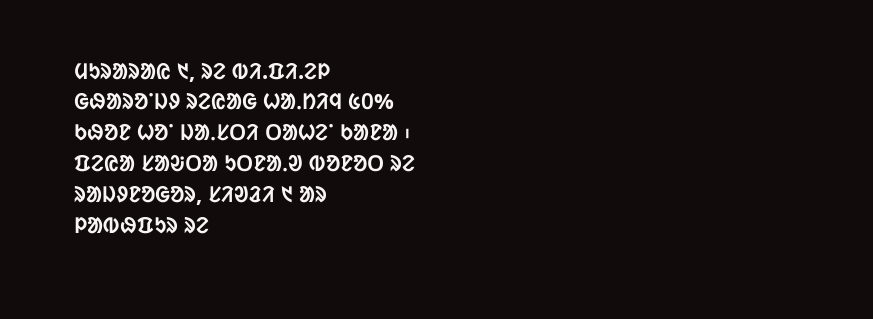ᱢᱩᱨᱟᱨᱟᱭ ᱑, ᱨᱮ ᱵᱤ.ᱯᱤ.ᱮᱞ ᱜᱷᱟᱨᱚᱸᱡᱽ ᱨᱮᱭᱟᱜ ᱦᱟᱹᱴᱤᱧ ᱕᱐% ᱠᱷᱚᱱ ᱦᱚᱸ ᱡᱟᱹᱥᱛᱤ ᱛᱟᱦᱮᱸ ᱠᱟᱱᱟ ᱾ ᱯᱮᱭᱟ ᱥᱟᱶᱛᱟ ᱩᱛᱱᱟᱹᱣ ᱵᱚᱱᱚᱛ ᱨᱮ ᱨᱟᱡᱽᱱᱚᱜᱚᱨ, ᱥᱤᱣᱲᱤ ᱑ ᱟᱨ ᱞᱟᱵᱷᱯᱩᱨ ᱨᱮ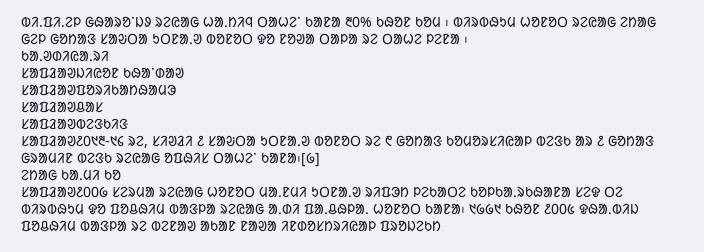ᱵᱤ.ᱯᱤ.ᱮᱞ ᱜᱷᱟᱨᱚᱸᱡᱽ ᱨᱮᱭᱟᱜ ᱦᱟᱹᱴᱤᱧ ᱛᱟᱦᱮᱸ ᱠᱟᱱᱟ ᱓᱐% ᱠᱷᱚᱱ ᱠᱚᱢ ᱾ ᱵᱤᱨᱵᱷᱩᱢ ᱦᱚᱱᱚᱛ ᱨᱮᱭᱟᱜ ᱮᱴᱟᱜ ᱜᱮᱞ ᱜᱚᱴᱟᱝ ᱥᱟᱶᱛᱟ ᱩᱛᱱᱟᱹᱣ ᱵᱚᱱᱚᱛ ᱫᱚ ᱱᱚᱣᱟ ᱛᱟᱞᱟ ᱨᱮ ᱛᱟᱦᱮ ᱞᱮᱱᱟ ᱾
ᱠᱟᱹᱣᱰᱤᱭᱟᱹᱨᱤ
ᱥᱟᱯᱲᱟᱣᱡᱤᱭᱚᱱ ᱠᱷᱟᱸᱰᱟᱣ
ᱥᱟᱯᱲᱟᱣᱯᱚᱨᱤᱠᱟᱴᱷᱟᱢᱳ
ᱥᱟᱯᱲᱟᱣᱪᱟᱥ
ᱥᱟᱯᱲᱟᱣᱵᱮᱝᱠᱤᱝ
ᱥᱟᱯᱲᱟᱣ᱒᱐᱑᱓-᱑᱔ ᱨᱮ, ᱥᱤᱣᱲᱤ ᱒ ᱥᱟᱶᱛᱟ ᱩᱛᱱᱟᱹᱣ ᱵᱚᱱᱚᱛ ᱨᱮ ᱖ ᱜᱚᱴᱟᱝ ᱠᱚᱢᱚᱨᱥᱤᱭᱟᱞ ᱵᱮᱝᱠ ᱟᱨ ᱒ ᱜᱚᱴᱟᱝ ᱜᱨᱟᱢᱤᱱ ᱵᱮᱝᱠ ᱨᱮᱭᱟᱜ ᱚᱯᱷᱤᱥ ᱛᱟᱦᱮᱸ ᱠᱟᱱᱟ᱾[᱙]
ᱮᱴᱟᱜ ᱠᱟᱹᱢᱤ ᱠᱚ
ᱥᱟᱯᱲᱟᱣ᱒᱐᱐᱙ ᱥᱮᱨᱢᱟ ᱨᱮᱭᱟᱜ ᱦᱚᱱᱚᱛ ᱢᱟᱹᱱᱢᱤ ᱩᱛᱱᱟᱹᱣ ᱨᱤᱯᱳᱴ ᱞᱮᱠᱟᱛᱮ ᱠᱚᱞᱠᱟᱹᱨᱠᱷᱟᱱᱟ ᱥᱮᱫ ᱛᱮ ᱵᱤᱨᱵᱷᱩᱢ ᱫᱚ ᱯᱚᱪᱷᱤᱢ ᱵᱟᱝᱞᱟ ᱨᱮᱭᱟᱜ ᱟᱹᱰᱤ ᱯᱟᱹᱪᱷᱞᱟᱹ ᱦᱚᱱᱚᱛ ᱠᱟᱱᱟ᱾ ᱑᱙᱙᱑ ᱠᱷᱚᱱ ᱒᱐᱐᱕ ᱫᱷᱟᱹᱵᱤᱡ ᱯᱚᱪᱷᱤᱢ ᱵᱟᱝᱞᱟ ᱨᱮ ᱵᱮᱱᱟᱣ ᱟᱠᱟᱱ ᱱᱟᱣᱟ ᱤᱱᱰᱚᱥᱴᱨᱤᱭᱟᱞ ᱯᱨᱚᱡᱮᱠᱴ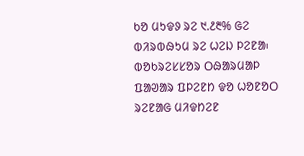ᱠᱚ ᱢᱩᱫᱽ ᱨᱮ ᱑.᱒᱓% ᱜᱮ ᱵᱤᱨᱵᱷᱩᱢ ᱨᱮ ᱦᱮᱡ ᱞᱮᱱᱟ᱾ ᱵᱚᱠᱨᱮᱥᱥᱚᱨ ᱛᱷᱟᱨᱢᱟᱞ ᱯᱟᱣᱟᱨ ᱯᱞᱮᱱᱴ ᱫᱚ ᱦᱚᱱᱚᱛ ᱨᱮᱱᱟᱜ ᱢᱤᱫᱴᱮᱱ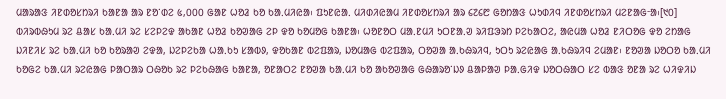ᱢᱟᱨᱟᱝ ᱤᱱᱰᱚᱥᱴᱨᱤ ᱠᱟᱱᱟ ᱟᱨ ᱱᱚᱸᱰᱮ ᱕,᱐᱐᱐ ᱜᱟᱱ ᱦᱚᱲ ᱠᱚ ᱠᱟᱹᱢᱤᱭᱟ᱾ ᱯᱩᱱᱭᱟᱹ ᱢᱤᱰᱤᱭᱟᱢ ᱤᱱᱰᱚᱥᱴᱨᱤ ᱟᱨ ᱔᱗᱔᱘ ᱜᱚᱴᱟᱝ ᱦᱩᱰᱤᱧ ᱤᱱᱰᱚᱥᱴᱨᱤ ᱢᱮᱱᱟᱜᱼᱟ᱾[᱑᱐]
ᱵᱤᱨᱵᱷᱩᱢ ᱨᱮ ᱪᱟᱥ ᱠᱟᱹᱢᱤ ᱨᱮ ᱥᱮᱞᱮᱫ ᱟᱠᱟᱱ ᱦᱚᱲ ᱠᱚᱣᱟᱜ ᱮᱞ ᱫᱚ ᱠᱚᱢᱚᱜ ᱠᱟᱱᱟ᱾ ᱦᱚᱱᱚᱛ ᱢᱟᱹᱱᱢᱤ ᱩᱛᱱᱟᱹᱣ ᱨᱤᱯᱳᱨᱴ ᱞᱮᱠᱟᱛᱮ, ᱟᱭᱢᱟ ᱦᱚᱲ ᱱᱤᱛᱚᱜ ᱫᱚ ᱮᱴᱟᱜ ᱡᱤᱱᱤᱥ ᱨᱮ ᱠᱟᱹᱢᱤ ᱠᱚ ᱠᱚᱨᱟᱣ ᱮᱫᱟ, ᱡᱮᱞᱮᱠᱟ ᱦᱟᱹᱠᱩ ᱥᱟᱵᱽ, ᱫᱚᱠᱟᱱ ᱵᱮᱯᱟᱨ, ᱡᱚᱢᱟᱜ ᱵᱮᱯᱟᱨ, ᱛᱚᱣᱟ ᱟᱹᱠᱷᱨᱤᱧ, ᱩᱛᱩ ᱨᱮᱭᱟᱜ ᱟᱹᱠᱷᱨᱤᱧ ᱮᱢᱟᱱ᱾ ᱱᱚᱣᱟ ᱡᱚᱛᱚ ᱠᱟᱹᱢᱤ ᱠᱚᱜᱮ ᱠᱟᱹᱢᱤ ᱨᱮᱭᱟᱜ ᱞᱟᱛᱟᱨ ᱛᱷᱚᱠ ᱨᱮ ᱞᱮᱠᱷᱟᱜ ᱠᱟᱱᱟ, ᱚᱱᱟᱛᱮ ᱱᱚᱣᱟ ᱠᱟᱹᱢᱤ ᱠᱚ ᱟᱠᱚᱣᱟᱜ ᱜᱷᱟᱨᱚᱸᱡᱽ ᱪᱟᱞᱟᱣ ᱞᱟᱹᱜᱤᱫ ᱡᱚᱛᱷᱟᱛ ᱥᱮ ᱵᱟᱝ ᱚᱱᱟ ᱨᱮ ᱦᱤᱫᱤᱡ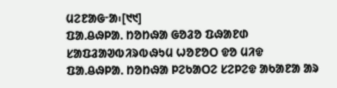ᱢᱮᱱᱟᱜᱼᱟ᱾[᱑᱑]
ᱯᱟᱹᱪᱷᱞᱟᱹ ᱴᱚᱴᱷᱟ ᱜᱚᱲᱚ ᱯᱷᱟᱱᱰ
ᱥᱟᱯᱲᱟᱣᱵᱤᱨᱵᱷᱩᱢ ᱦᱚᱱᱚᱛ ᱫᱚ ᱢᱤᱫ ᱯᱟᱹᱪᱷᱞᱟᱹ ᱴᱚᱴᱷᱟ ᱞᱮᱠᱟᱛᱮ ᱥᱮᱞᱮᱫ ᱟᱠᱟᱱᱟ ᱟᱨ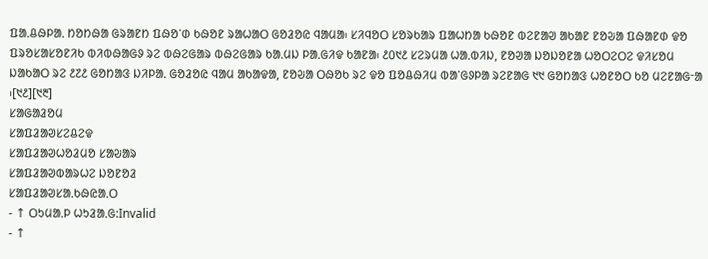ᱯᱟᱹᱪᱷᱞᱟᱹ ᱴᱚᱴᱷᱟ ᱜᱨᱟᱱᱴ ᱯᱷᱚᱸᱰ ᱠᱷᱚᱱ ᱨᱟᱦᱟᱛ ᱜᱚᱲᱚᱭ ᱧᱟᱢᱟ᱾ ᱥᱤᱧᱚᱛ ᱥᱚᱨᱠᱟᱨ ᱯᱟᱦᱴᱟ ᱠᱷᱚᱱ ᱵᱮᱱᱟᱣ ᱟᱠᱟᱱ ᱱᱚᱶᱟ ᱯᱷᱟᱱᱰ ᱫᱚ ᱯᱨᱚᱥᱟᱥᱚᱱᱤᱠ ᱵᱤᱵᱷᱟᱜᱽ ᱨᱮ ᱵᱷᱮᱜᱟᱨ ᱵᱷᱮᱜᱟᱨ ᱠᱟᱹᱢᱡ ᱞᱟᱹᱜᱤᱫ ᱠᱟᱱᱟ᱾ ᱒᱐᱑᱒ ᱥᱮᱨᱢᱟ ᱦᱟᱹᱵᱤᱡ, ᱱᱚᱣᱟ ᱡᱚᱡᱚᱱᱟ ᱦᱚᱛᱮᱛᱮ ᱫᱤᱥᱚᱢ ᱡᱟᱠᱟᱛ ᱨᱮ ᱒᱗᱒ ᱜᱚᱴᱟᱝ ᱡᱤᱞᱟᱹ ᱜᱚᱲᱚᱭ ᱧᱟᱢ ᱟᱠᱟᱫᱟ, ᱱᱚᱶᱟ ᱛᱷᱚᱠ ᱨᱮ ᱫᱚ ᱯᱚᱪᱷᱤᱢ ᱵᱟᱸᱜᱽᱞᱟ ᱨᱮᱱᱟᱜ ᱑᱑ ᱜᱚᱴᱟᱝ ᱦᱚᱱᱚᱛ ᱠᱚ ᱢᱮᱱᱟᱜᱼᱟ ᱾[᱑᱒][᱑᱓]
ᱥᱟᱜᱟᱲᱚᱢ
ᱥᱟᱯᱲᱟᱣᱥᱮᱪᱮᱫ
ᱥᱟᱯᱲᱟᱣᱦᱚᱲᱢᱚ ᱥᱟᱶᱟᱨ
ᱥᱟᱯᱲᱟᱣᱵᱟᱨᱦᱮ ᱡᱚᱱᱚᱲ
ᱥᱟᱯᱲᱟᱣᱥᱟᱹᱠᱷᱭᱟᱹᱛ
- ↑ ᱛᱩᱢᱟᱹᱞ ᱦᱩᱲᱟᱹᱜ:Invalid
- ↑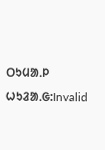ᱛᱩᱢᱟᱹᱞ ᱦᱩᱲᱟᱹᱜ:Invalid